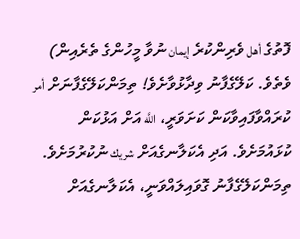ފޮތުގެ أهل ވެރިންކުރެ إيمان ނުވާ މީހުންގެ ތެރެއިން) ވެތެވެ. ކަލޭގެފާނު ވިދާޅުވާށެވެ! ތިމަންކަލޭގެފާނަށް أمر ކުރައްވާފައިވާކަން ކަށަވަރީ، اللَّه އަށް އަޅުކަން ކުޅައުމަށެވެ. އަދި އެކަލާނގެއަށް شريك ނުކުރުމަށެވެ. ތިމަންކަލޭގެފާނު ގޮވައިލައްވަނީ، އެކަލާނގެއަށް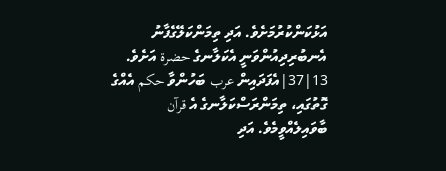އަޅުކަންކުރުމަށެވެ. އަދި ތިމަންކަލޭގެފާނު އެނބުރިދިއުންވަނީ އެކަލާނގެ حضرة އަށެވެ. 13|37|އެފަދައިން عرب ބަހުންވާ حكم އެއްގެ ގޮތުގައި، ތިމަންރަސްކަލާނގެ އެ قرآن ބާވައިލެއްވީމެވެ. އަދި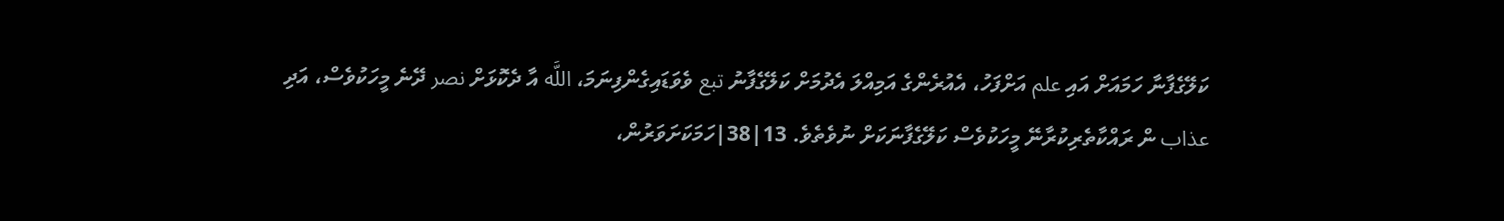ކަލޭގެފާނާ ހަމައަށް އައި علم އަށްފަހު، އެއުރެންގެ އަމިއްލަ އެދުމަށް ކަލޭގެފާނު تبع ވެވަޑައިގެންފިނަމަ، اللَّه އާ ދެކޮޅަށް نصر ދޭނެ މީހަކުވެސް، އަދި عذاب ން ރައްކާތެރިކުރާނޭ މީހަކުވެސް ކަލޭގެފާނަކަށް ނުވެތެވެ. 13|38|ހަމަކަށަވަރުން،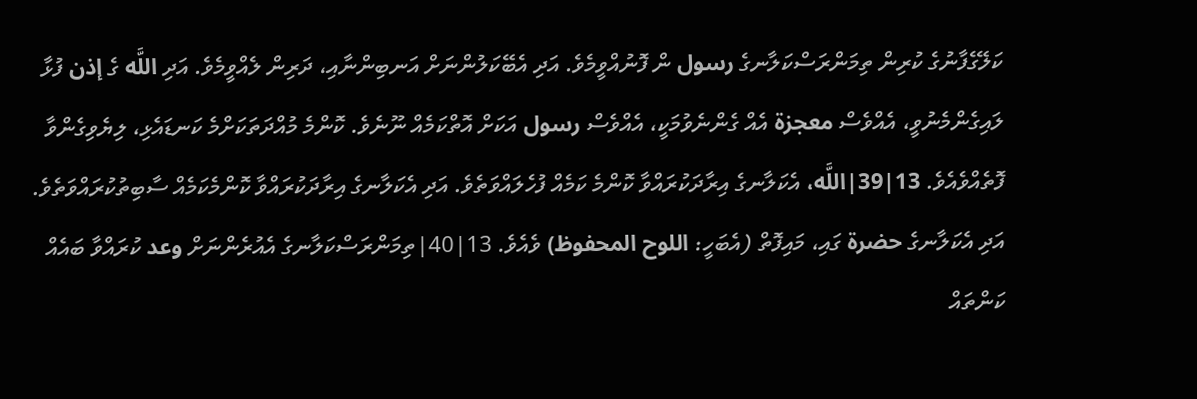ކަލޭގެފާނުގެ ކުރިން ތިމަންރަސްކަލާނގެ رسول ން ފޮނުއްވީމެވެ. އަދި އެބޭކަލުންނަށް އަނބިންނާއި، ދަރިން ލެއްވީމެވެ. އަދި اللَّه ގެ إذن ފުޅާ ލައިގެންމެނުވީ، އެއްވެސް معجزة އެއް ގެންނެވުމަކީ، އެއްވެސް رسول އަކަށް އޮތްކަމެއް ނޫނެވެ. ކޮންމެ މުއްދަތަކަށްމެ ކަނޑައެޅި، ލިޔެވިގެންވާ ފޮތެއްވެއެވެ. 13|39|اللَّه، އެކަލާނގެ އިރާދަކުރައްވާ ކޮންމެ ކަމެއް ފުހެލައްވަތެވެ. އަދި އެކަލާނގެ އިރާދަކުރައްވާ ކޮންމެކަމެއް ސާބިތުކުރައްވަތެވެ. އަދި އެކަލާނގެ حضرة ގައި، މައިފޮތް (އެބަހީ: اللوح المحفوظ) ވެއެވެ. 13|40|ތިމަންރަސްކަލާނގެ އެއުރެންނަށް وعد ކުރައްވާ ބައެއް ކަންތައް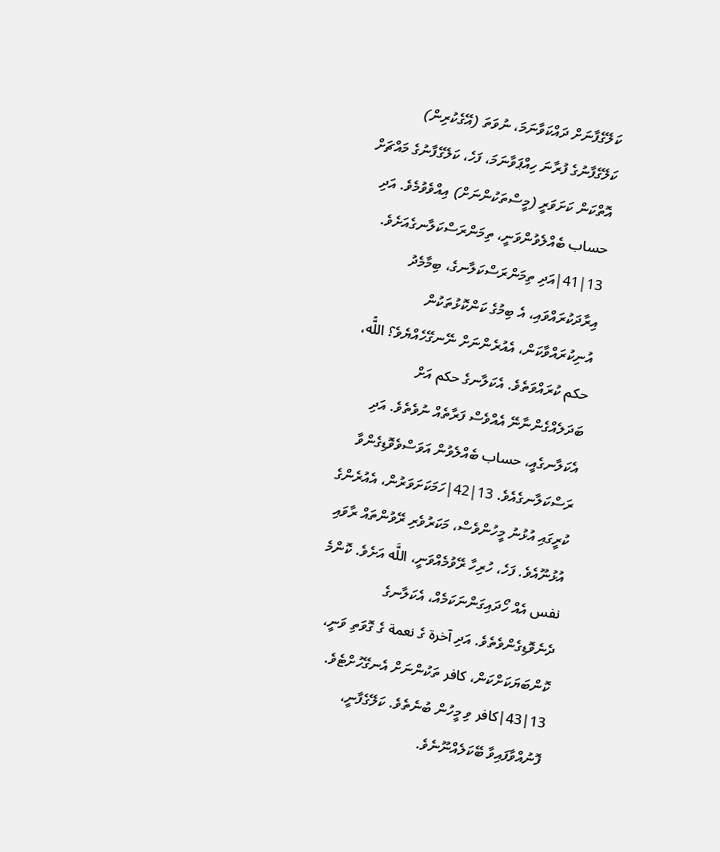ކަލޭގެފާނަށް ދައްކަވާނަމަ، ނުވަތަ (އޭގެކުރިން) ކަލޭގެފާނުގެ ފުރާނަ ހިއްޕަވާނަމަ، ފަހެ، ކަލޭގެފާނުގެ މައްޗަށް އޮތްކަން ކަށަވަރީ (މީސްތަކުންނަށް) އިއްވެވުމެވެ. އަދި حساب ބެއްލެވުންވަނީ، ތިމަންރަސްކަލާނގެއަށެވެ. 13|41|އަދި ތިމަންރަސްކަލާނގެ، ބިމާމެދު އިރާދަކުރައްވައި، އެ ބިމުގެ ކަންކޮޅުތަކުން އުނިކުރައްވާކަން، އެއުރެންނަށް ނޭނގޭހެއްޔެވެ؟ اللًّه، حكم ކުރައްވަތެވެ. އެކަލާނގެ حكم އަށް ބަދަލެއްގެންނާނޭ އެއްވެސް ފަރާތެއް ނުވެތެވެ. އަދި އެކަލާނގެއީ، حساب ބެއްލެވުން އަވަސްވެވޮޑިގެންވާ ރަސްކަލާނގެއެވެ. 13|42|ހަމަކަށަވަރުން، އެއުރެންގެ ކުރީގައި އުޅުނު މީހުންވެސް، މަކަރުވެރި ރޭވުންތައް ރާވައި އުޅުނޫއެވެ. ފަހެ، ހުރިހާ ރޭވުމެއްވަނީ، اللَّه އަށެވެ. ކޮންމެ نفس އެއް ހޯދައިގަންނަކަމެއް، އެކަލާނގެ ދެނެވޮޑިގެންވެތެވެ. އަދި آخرة ގެ نعمة ގެ ގޮވަތި ވަނީ، ކޮންބަޔަކަށްކަން، كافر ތަކުންނަށް އެނގޭހުށްޓެވެ. 13|43|كافر ވި މީހުން ބުނެތެވެ. ކަލޭގެފާނީ، ފޮނުއްވާފައިވާ ބޭކަލެއްނޫނެވެ.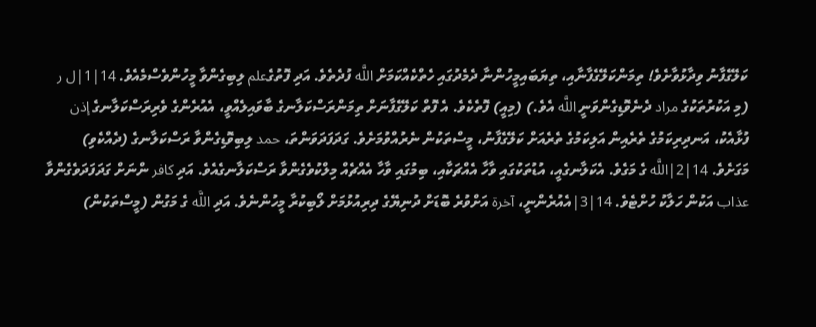ކަލޭގެފާނު ވިދާޅުވާށެވެ! ތިމަންކަލޭގެފާނާއި، ތިޔަބައިމީހުންނާ ދެމެދުގައި ހެތްކެއްކަމަށް اللَّه ފުދެތެވެ. އަދި ފޮތުގެعلم ލިބިގެންވާ މީހުންވެސްމެއެވެ. 14|1|ل ر (މި އަކުރުތަކުގެ مراد ދެނެވޮޑިގެންވަނީ اللَّه އެވެ.) (މިއީ) ފޮތެކެވެ. އެ ފޮތް ކަލޭގެފާނަށް ތިމަންރަސްކަލާނގެ ބާވައިލެއްވީ، އެއުރެންގެ ވެރިރަސްކަލާނގެ إذن ފުޅާއެކު، އަނދިރިކަމުގެ ތެރެއިން އަލިކަމުގެ ތެރެއަށް ކަލޭގެފާނު، މީސްތަކުން ނެރުއްވުމަށެވެ. ގަދަފަދަވަންތަ، حمد ލިބިވޮޑިގެންވާ ރަސްކަލާނގެ (ދެއްކެވި) މަގަށެވެ. 14|2|اللَّه ގެ މަގެވެ. އެކަލާނގެއީ، އުޑުތަކުގައި ވާހާ އެއްޗަކާއި، ބިމުގައި ވާހާ އެއްޗެއް މިލްކުވެގެންވާ ރަސްކަލާނގެއެވެ. އަދި كافر ންނަށް ގަދަފަދަވެގެންވާ عذاب އަކުން ހަލާކު ހުށްޓެވެ. 14|3|އެއުރެންނީ، آخرة އަށްވުރެ ބޮޑަށް ދުނިޔޭގެ ދިރިއުޅުމަށް ލޯބިކުރާ މީހުންނެވެ. އަދި اللَّه ގެ މަގުން (މީސްތަކުން)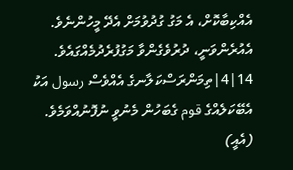އެއްކިބާކޮށް، އެ މަގު ގުދުވުމަށް އެދޭ މީހުންނެވެ. އެއުރެންވަނީ، ދުރުވެގެންވާ މަގުފުރެދުމެއްގައެވެ. 14|4|ތިމަންރަސްކަލާނގެ އެއްވެސް رسول އަކު އެބޭކަލެއްގެ قوم ގެބަހުން މެނުވީ ނުފޮނުއްވަމެވެ. (އެއީ)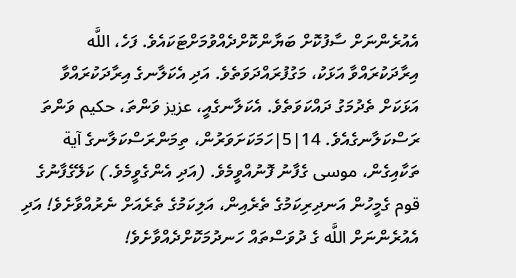އެއުރެންނަށް ސާފުކޮށް ބަޔާންކޮށްދެއްވުމަށްޓަކައެވެ. ފަހެ، اللَّه އިރާދަކުރައްވާ އަޅަކު، މަގުފުރައްދަވަތެވެ. އަދި އެކަލާނގެ އިރާދަކުރައްވާ އަޅަކަށް ތެދުމަގު ދައްކަވަތެވެ. އެކަލާނގެއީ، عزيز ވަންތަ، حكيم ވަންތަ ރަސްކަލާނގެއެވެ. 14|5|ހަމަކަށަވަރުން، ތިމަންރަސްކަލާނގެ آية ތަކާއިގެން، موسى ގެފާނު ފޮނުއްވީމެވެ. (އަދި އެންގެވީމެވެ.) ކަލޭގެފާނުގެ قوم ގެމީހުން އަނދިރިކަމުގެ ތެރެއިން، އަލިކަމުގެ ތެރެއަށް ނެރުއްވާށެވެ! އަދި އެއުރެންނަށް اللَّه ގެ ދުވަސްތައް ހަނދުމަކޮށްދެއްވާށެވެ!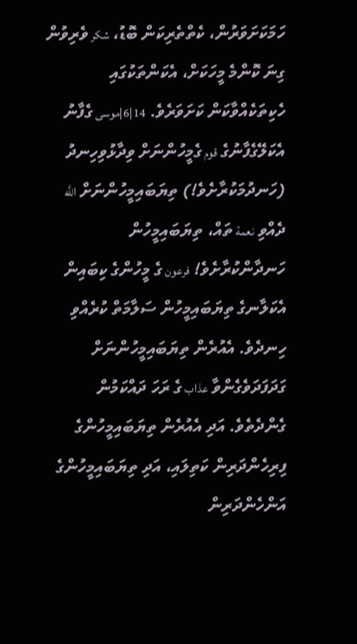ހަމަކަށަވަރުން، ކެތްތެރިކަން ބޮޑު، شكر ވެރިވުން ގިނަ ކޮންމެ މީހަކަށް، އެކަންތަކުގައި ހެކިތަކެއްވާކަން ކަށަވަރެވެ. 14|6|موسى ގެފާނު އެކަލޭގެފާނުގެ قوم ގެމީހުންނަށް ވިދާޅުވިހިނދު (ހަނދުމަކުރާށެވެ!) ތިޔަބައިމީހުންނަށް اللَّه ދެއްވި نعمة ތައް، ތިޔަބައިމީހުން ހަނދާންކުރާށެވެ! فرعون ގެ މީހުންގެ ކިބައިން އެކަލާނގެ ތިޔަބައިމީހުން ސަލާމަތް ކުރެއްވި ހިނދެވެ. އެއުރެން ތިޔަބައިމީހުންނަށް ގަދަފަދަވެގެންވާ عذاب ގެ ރަހަ ދައްކަމުން ގެންދެތެވެ. އަދި އެއުރެން ތިޔަބައިމީހުންގެ ފިރިހެންދަރިން ކަތިލައި، އަދި ތިޔަބައިމީހުންގެ އަންހެންދަރިން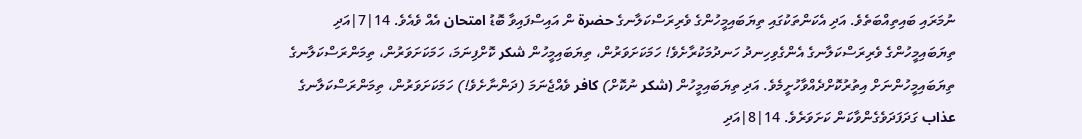ނުމަރައި ބައިތިއްބަތެވެ. އަދި އެކަންތަކުގައި ތިޔަބައިމީހުންގެ ވެރިރަސްކަލާނގެ حضرة ން އައިސްފައިވާ ބޮޑު امتحان އެއް ވެއެވެ. 14|7|އަދި ތިޔަބައިމީހުންގެ ވެރިރަސްކަލާނގެ އެންގެވިހިނދު ހަނދުމަކުރާށެވެ! ހަމަކަށަވަރުން، ތިޔަބައިމީހުން شكر ކޮށްފިނަމަ، ހަމަކަށަވަރުން، ތިމަންރަސްކަލާނގެ ތިޔަބައިމީހުންނަށް އިތުރުކޮށްދެއްވާހުށީމެވެ. އަދި ތިޔަބައިމީހުން (شكر ނުކޮށް) كافر ވެއްޖެނަމަ (ދަންނާށެވެ!) ހަމަކަށަވަރުން، ތިމަންރަސްކަލާނގެ عذاب ގަދަފަދަވެގެންވާކަން ކަށަވަރެވެ. 14|8|އަދި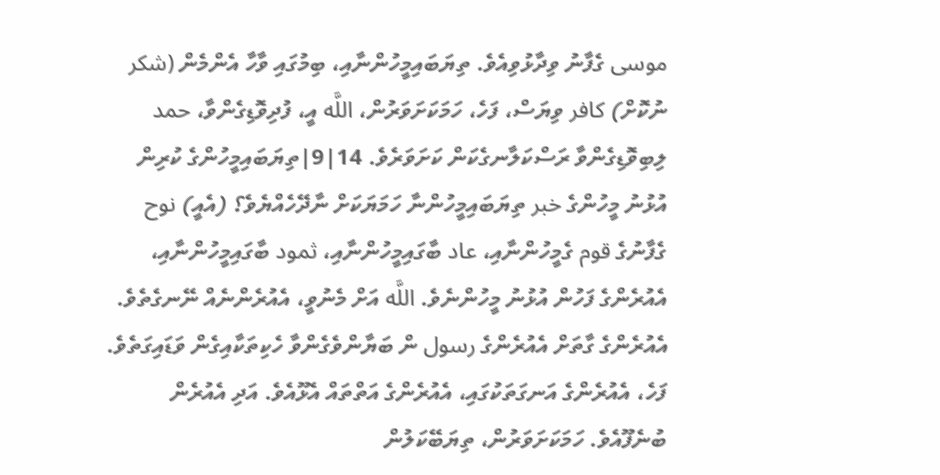موسى ގެފާނު ވިދާޅުވިއެވެ. ތިޔަބައިމީހުންނާއި، ބިމުގައި ވާހާ އެންމެން (شكر ނުކޮށް) كافر ވިޔަސް، ފަހެ، ހަމަކަށަވަރުން، اللَّه އީ، ފުދިވޮޑިގެންވާ، حمد ލިބިވޮޑިގެންވާ ރަސްކަލާނގެކަން ކަށަވަރެވެ. 14|9|ތިޔަބައިމީހުންގެ ކުރިން އުޅުނު މީހުންގެ خبر ތިޔަބައިމީހުންނާ ހަމަޔަކަށް ނާދޭހެއްޔެވެ؟ (އެއީ) نوح ގެފާނުގެ قوم ގެމީހުންނާއި، عاد ބާގައިމީހުންނާއި، ثمود ބާގައިމީހުންނާއި، އެއުރެންގެ ފަހުން އުޅުނު މީހުންނެވެ. اللَّه އަށް މެނުވީ، އެއުރެންނެއް ނޭނގެތެވެ. އެއުރެންގެ ގާތަށް އެއުރެންގެ رسول ން ބަޔާންވެގެންވާ ހެކިތަކާއިގެން ވަޑައިގަތެވެ. ފަހެ، އެއުރެންގެ އަނގަތަކުގައި، އެއުރެންގެ އަތްތައް އެޅޫއެވެ. އަދި އެއުރެން ބުނެފޫއެވެ. ހަމަކަށަވަރުން، ތިޔަބޭކަލުން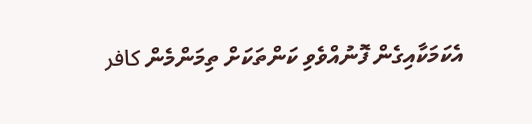އެކަމަކާއިގެން ފޮނުއްވެވި ކަންތަކަށް ތިމަންމެން كافر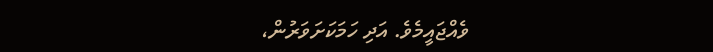ވެއްޖައީމެވެ. އަދި ހަމަކަށަވަރުން،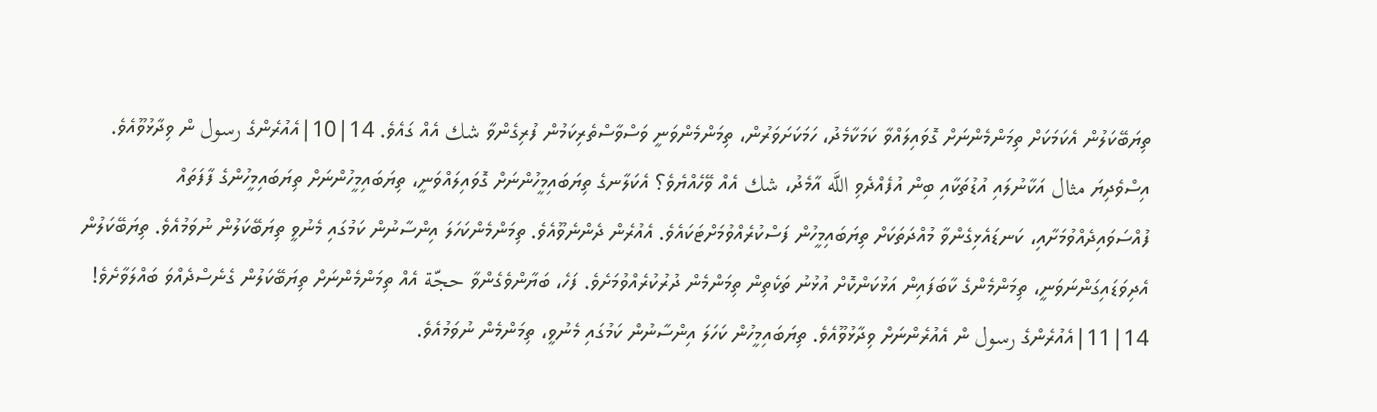ތިޔަބޭކަލުން އެކަމަކަށް ތިމަންމެންނަށް ގޮވައިލައްވާ ކަމަކާމެދު، ހަމަކަށަވަރުން، ތިމަންމެންވަނީ ވަސްވާސްތެރިކަމުން ފުރިގެންވާ شك އެއް ގައެވެ. 14|10|އެއުރެންގެ رسول ން ވިދާޅުވޫއެވެ. އިސްވެދިޔަ مثال އަކާނުލައި އުޑުތަކާއި ބިން އުފެއްދެވި اللَّه އާމެދު، شك އެއް ވޭހެއްޔެވެ؟ އެކަލާނގެ ތިޔަބައިމީހުންނަށް ގޮވައިލައްވަނީ، ތިޔަބައިމީހުންނަށް ތިޔަބައިމީހުންގެ ފާފަތައް ފުއްސަވައިދެއްވުމަށާއި، ކަނޑައެޅިގެންވާ މުއްދަތަކަށް ތިޔަބައިމީހުން ފަސްކުރެއްވުމަށްޓަކައެވެ. އެއުރެން ދެންނެވޫއެވެ. ތިމަންމެންކަހަލަ އިންސާނުން ކަމުގައި މެނުވީ ތިޔަބޭކަލުން ނުވަމުއެވެ. ތިޔަބޭކަލުން އެދިވަޑައިގަންނަވަނީ، ތިމަންމެންގެ ކާބަފައިން އަޅުކަންކޮށް އުޅުނު ތަކެތިން ތިމަންމެން ދުރުކުރެއްވުމަށެވެ. ފަހެ، ބަޔާންވެގެންވާ حجّة އެއް ތިމަންމެންނަށް ތިޔަބޭކަލުން ގެނެސްދެއްވަ ބައްލަވާށެވެ! 14|11|އެއުރެންގެ رسول ން އެއުރެންނަށް ވިދާޅުވޫއެވެ. ތިޔަބައިމީހުން ކަހަލަ އިންސާނުން ކަމުގައި މެނުވީ، ތިމަންމެން ނުވަމުއެވެ.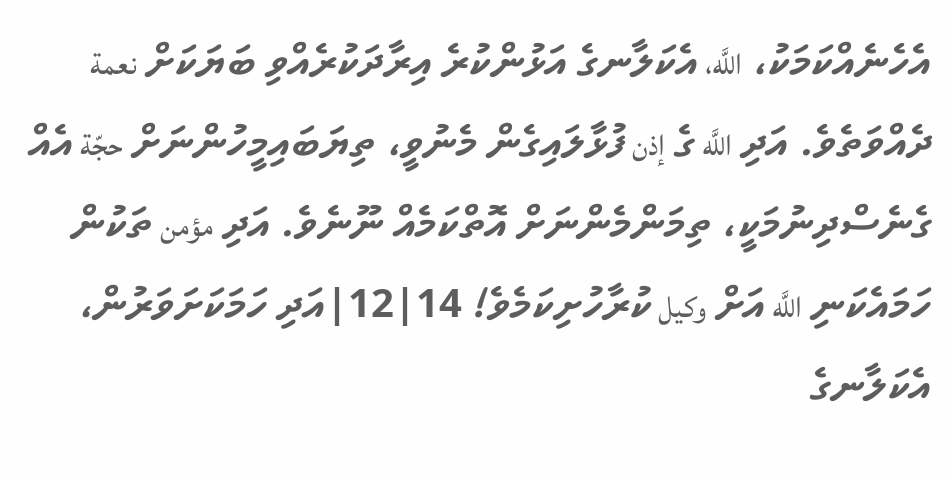އެހެނެއްކަމަކު، اللَّه، އެކަލާނގެ އަޅުންކުރެ އިރާދަކުރެއްވި ބަޔަކަށް نعمة ދެއްވަތެވެ. އަދި اللَّه ގެ إذن ފުޅާލައިގެން މެނުވީ، ތިޔަބައިމީހުންނަށް حجّة އެއް ގެނެސްދިނުމަކީ، ތިމަންމެންނަށް އޮތްކަމެއް ނޫނެވެ. އަދި مؤمن ތަކުން ހަމައެކަނި اللَّه އަށް وكيل ކުރާހުށިކަމެވެ! 14|12|އަދި ހަމަކަށަވަރުން، އެކަލާނގެ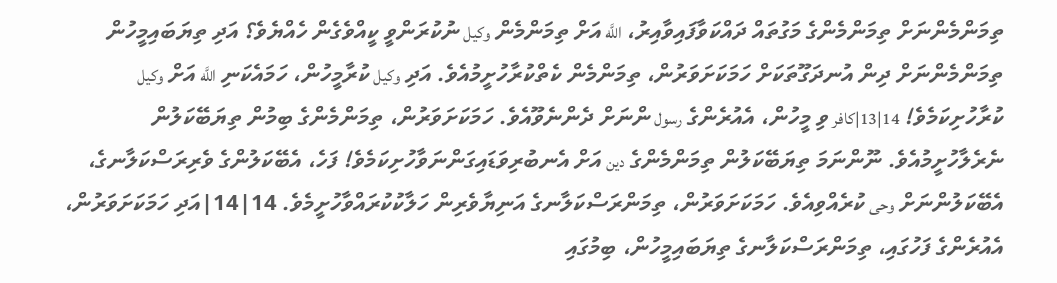ތިމަންމެންނަށް ތިމަންމެންގެ މަގުތައް ދައްކަވާފައިވާއިރު، اللَّه އަށް ތިމަންމެން وكيل ނުކުރަންވީ ކީއްވެގެން ހެއްޔެވެ؟ އަދި ތިޔަބައިމީހުން ތިމަންމެންނަށް ދިން އުނދަގޫތަކަށް ހަމަކަށަވަރުން، ތިމަންމެން ކެތްކުރާހުށީމުއެވެ. އަދި وكيل ކުރާމީހުން، ހަމައެކަނި اللَّه އަށް وكيل ކުރާހުށިކަމެވެ! 14|13|كافر ވި މީހުން، އެއުރެންގެ رسول ންނަށް ދެންނެވޫއެވެ. ހަމަކަށަވަރުން، ތިމަންމެންގެ ބިމުން ތިޔަބޭކަލުން ނެރެލާހުށީމުއެވެ. ނޫންނަމަ ތިޔަބޭކަލުން ތިމަންމެންގެ دين އަށް އެނބުރިވަޑައިގަންނަވާހުށިކަމެވެ! ފަހެ، އެބޭކަލުންގެ ވެރިރަސްކަލާނގެ، އެބޭކަލުންނަށް وحى ކުރެއްވިއެވެ. ހަމަކަށަވަރުން، ތިމަންރަސްކަލާނގެ އަނިޔާވެރިން ހަލާކުކުރައްވާހުށީމެވެ. 14|14|އަދި ހަމަކަށަވަރުން، އެއުރެންގެ ފަހުގައި، ތިމަންރަސްކަލާނގެ ތިޔަބައިމީހުން، ބިމުގައި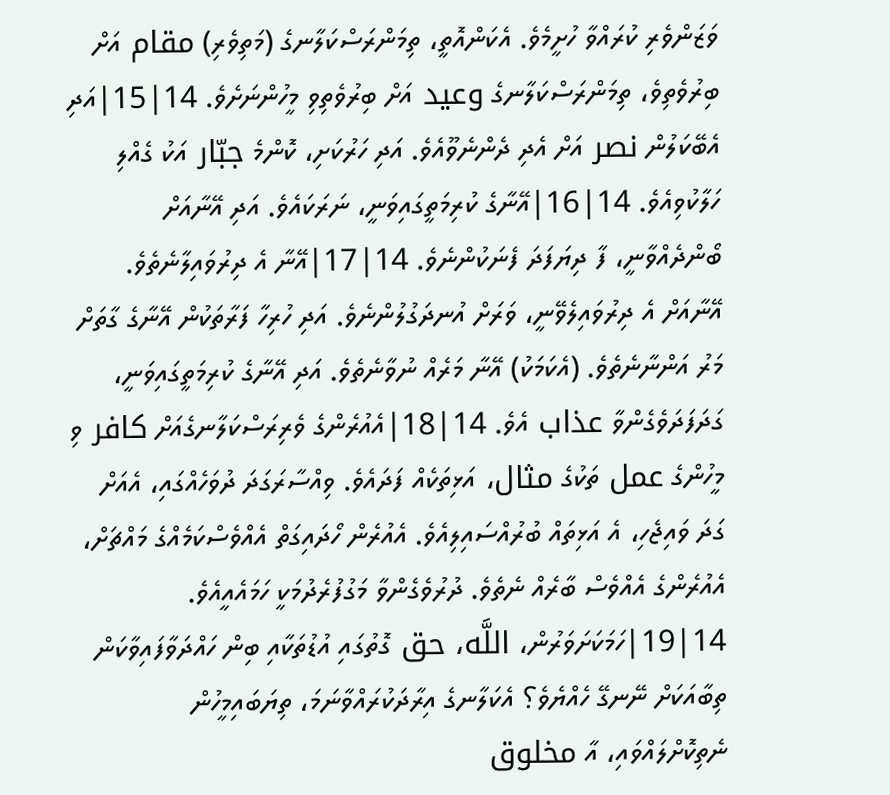ވަޒަންވެރި ކުރައްވާ ހުށީމެވެ. އެކަންއޮތީ، ތިމަންރަސްކަލާނގެ (މަތިވެރި) مقام އަށް ބިރުވެތިވެ، ތިމަންރަސްކަލާނގެ وعيد އަށް ބިރުވެތިވި މީހުންނަށެވެ. 14|15|އަދި އެބޭކަލުން نصر އަށް އެދި ދެންނެވޫއެވެ. އަދި ހަރުކަށި، ކޮންމެ جبّار އަކު ގެއްލި ހަލާކުވިއެވެ. 14|16|އޭނާގެ ކުރިމަތީގައިވަނީ، ނަރަކައެވެ. އަދި އޭނާއަށް ބޯންދެއްވާނީ، ފާ ދިޔަފަދަ ފެނަކުންނެވެ. 14|17|އޭނާ އެ ދިރުވައިލާނެތެވެ. އޭނާއަށް އެ ދިރުވައިލެވޭނީ، ވަރަށް އުނދަގުލުންނެވެ. އަދި ހުރިހާ ފަރާތަކުން އޭނާގެ ގާތަށް މަރު އަންނާނެތެވެ. (އެކަމަކު) އޭނާ މަރެއް ނުވާނެތެވެ. އަދި އޭނާގެ ކުރިމަތީގައިވަނީ، ގަދަފަދަވެގެންވާ عذاب އެވެ. 14|18|އެއުރެންގެ ވެރިރަސްކަލާނގެއަށް كافر ވި މީހުންގެ عمل ތަކުގެ مثال، އަޅިތަކެއް ފަދައެވެ. ވިއްސާރަގަދަ ދުވަހެއްގައި، އެއަށް ގަދަ ވައިޖެހި، އެ އަޅިތައް ބުރުއްސައިލިއެވެ. އެއުރެން ހޯދައިގަތް އެއްވެސްކަމެއްގެ މައްޗަށް، އެއުރެންގެ އެއްވެސް ބާރެއް ނެތެވެ. ދުރުވެގެންވާ މަގުފުރެދުމަކީ ހަމައެއީއެވެ. 14|19|ހަމަކަށަވަރުން، اللَّه، حق ގޮތުގައި އުޑުތަކާއި ބިން ހައްދަވާފައިވާކަން ތިބާއަކަށް ނޭނގޭ ހެއްޔެވެ؟ އެކަލާނގެ އިރާދަކުރައްވާނަމަ، ތިޔަބައިމީހުން ނެތިކޮށްލައްވައި، އާ مخلوق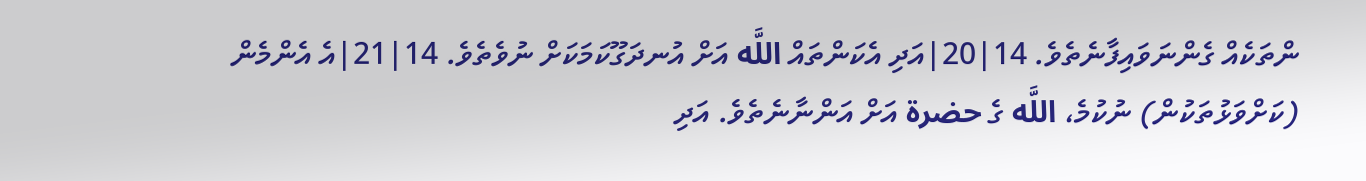ންތަކެއް ގެންނަވައިފާނެތެވެ. 14|20|އަދި އެކަންތައް اللَّه އަށް އުނދަގޫކަމަކަށް ނުވެތެވެ. 14|21|އެ އެންމެން (ކަށްވަޅުތަކުން) ނުކުމެ، اللَّه ގެ حضرة އަށް އަންނާނެތެވެ. އަދި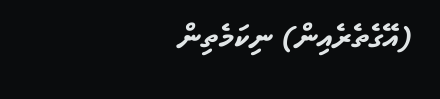(އޭގެތެރެއިން) ނިކަމެތިން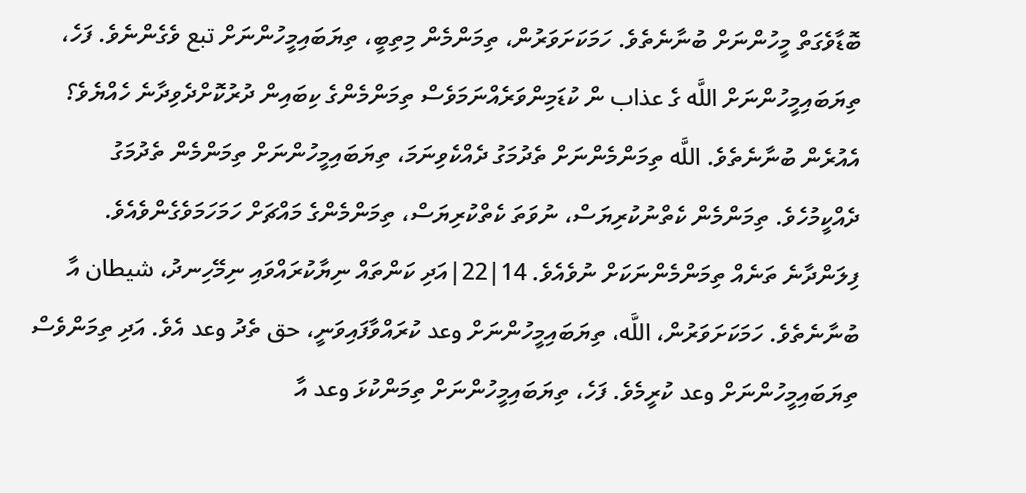ބޮޑާވެގަތް މީހުންނަށް ބުނާނެތެވެ. ހަމަކަށަވަރުން، ތިމަންމެން މިތިބީ، ތިޔަބައިމީހުންނަށް تبع ވެގެންނެވެ. ފަހެ، ތިޔަބައިމީހުންނަށް اللَّه ގެ عذاب ން ކުޑަމިންވަރެއްނަމަވެސް ތިމަންމެންގެ ކިބައިން ދުރުކޮށްދެވިދާނެ ހެއްޔެވެ؟ އެއުރެން ބުނާނެތެވެ. اللَّه ތިމަންމެންނަށް ތެދުމަގު ދެއްކެވިނަމަ، ތިޔަބައިމީހުންނަށް ތިމަންމެން ތެދުމަގު ދެއްކީމުހެވެ. ތިމަންމެން ކެތްނުކުރިޔަސް، ނުވަތަ ކެތްކުރިޔަސް، ތިމަންމެންގެ މައްޗަށް ހަމަހަމަވެގެންވެއެވެ. ފިލަންދާނެ ތަނެއް ތިމަންމެންނަކަށް ނުވެއެވެ. 14|22|އަދި ކަންތައް ނިޔާކުރައްވައި ނިމޭހިނދު، شيطان އާ ބުނާނެތެވެ. ހަމަކަށަވަރުން، اللَّه، ތިޔަބައިމީހުންނަށް وعد ކުރައްވާފައިވަނީ، حق ތެދު وعد އެވެ. އަދި ތިމަންވެސް ތިޔަބައިމީހުންނަށް وعد ކުރީމެވެ. ފަހެ، ތިޔަބައިމީހުންނަށް ތިމަންކުޅަ وعد އާ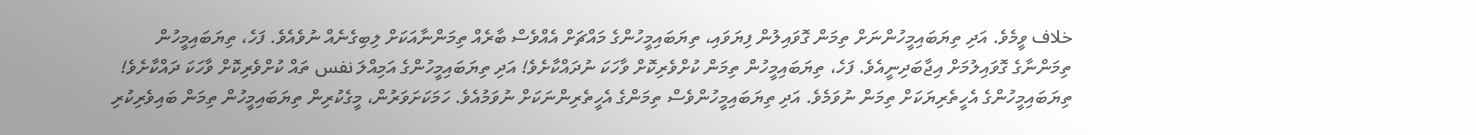خلاف ވީމެވެ. އަދި ތިޔަބައިމީހުންނަށް ތިމަން ގޮވައިލުން ފިޔަވައި، ތިޔަބައިމީހުންގެ މައްޗަށް އެއްވެސް ބާރެއް ތިމަންނާއަކަށް ލިބިގެނެއް ނުވެއެވެ. ފަހެ، ތިޔަބައިމީހުން ތިމަންނާގެ ގޮވައިލުމަށް އިޖާބަދިނީއެވެ. ފަހެ، ތިޔަބައިމީހުން ތިމަން ކުށްވެރިކޮށް ވާހަކަ ނުދައްކާށެވެ! އަދި ތިޔަބައިމީހުންގެ އަމިއްލަ نفس ތައް ކުށްވެރިކޮށް ވާހަކަ ދައްކާށެވެ! ތިޔަބައިމީހުންގެ އެހީތެރިޔަކަށް ތިމަން ނުވަމެވެ. އަދި ތިޔަބައިމީހުންވެސް ތިމަންގެ އެހީތެރިންނަކަށް ނުވަމުއެވެ. ހަމަކަށަވަރުން، މީގެކުރިން ތިޔަބައިމީހުން ތިމަން ބައިވެރިކުރި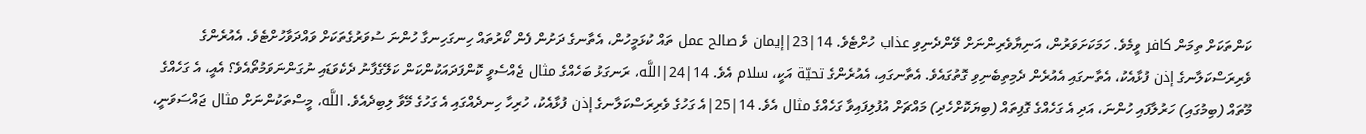ކަންތަކަށް ތިމަން كافر ވީމެވެ. ހަމަކަށަވަރުން، އަނިޔާވެރިންނަށް ވޭންދެނިވި عذاب ހުށްޓެވެ. 14|23|إيمان ވެ صالح عمل ތައް ކުޅަމީހުން، އެތާނގެ ދަށުން ފެން ކޯރުތައް ހިނގަހިނގާ ހުންނަ ސުވަރުގެތަކަށް ވައްދަވާހުށްޓެވެ. އެއުރެންގެ ވެރިރަސްކަލާނގެ إذن ފުޅާއެކު، އެތާނގައި އެއުރެން ދެމިތިބެނިވި ގޮތުގައެވެ. އެތާނގައި، އެއުރެންގެ تحيّة އަކީ، سلام އެވެ. 14|24|اللَّه، ރަނގަޅު ބަހެއްގެ مثال ޖެއްސެވީ ކޮންފަދައަކުންކަން ކަލޭގެފާނު ދެކެވަޑައި ނުގަންނަވަމުތޯއެވެ؟ އެއީ، އެ ގަހެއްގެ މޫތައް (ބިމުގައި) ހަރުލާފައި ހުންނަ، އަދި އެ ގަހެއްގެ ގޮފިތައް (ބިޔަކޮށްހެދި) މައްޗަށް އުފުލިފައިވާ ގަހެއްގެ مثال އެވެ. 14|25|އެ ގަހުގެ ވެރިރަސްކަލާނގެ إذن ފުޅާއެކު، ހުރިހާ ހިނދެއްގައި އެ ގަހުގެ މޭވާ ލިބިދެއެވެ. اللَّه، މީސްތަކުންނަށް مثال ޖައްސަވަނީ،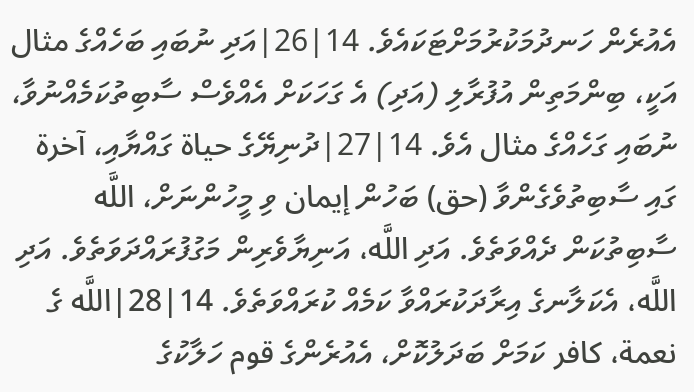އެއުރެން ހަނދުމަކުރުމަށްޓަކައެވެ. 14|26|އަދި ނުބައި ބަހެއްގެ مثال އަކީ، ބިންމަތިން އުފުރާލި (އަދި) އެ ގަހަކަށް އެއްވެސް ސާބިތުކަމެއްނުވާ، ނުބައި ގަހެއްގެ مثال އެވެ. 14|27|ދުނިޔޭގެ حياة ގައްޔާއި، آخرة ގައި ސާބިތުވެގެންވާ (حق) ބަހުން إيمان ވި މީހުންނަށް، اللَّه ސާބިތުކަން ދެއްވަތެވެ. އަދި اللَّه، އަނިޔާވެރިން މަގުފުރައްދަވަތެވެ. އަދި اللَّه، އެކަލާނގެ އިރާދަކުރައްވާ ކަމެއް ކުރައްވަތެވެ. 14|28|اللَّه ގެ نعمة، كافر ކަމަށް ބަދަލުކޮށް، އެއުރެންގެ قوم ހަލާކުގެ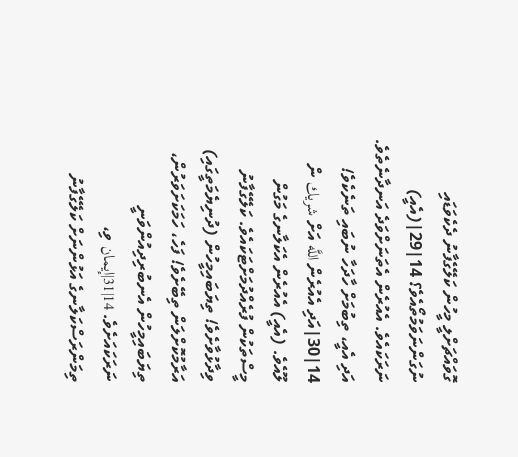ގޮވައްޗަށްލީ މީހުން ކަލޭގެފާނު ދެކެވަޑައި ނުގަންނަވަމުތޯއެވެ؟ 14|29|(އެއީ) ނަރަކައެވެ. އެއުރެން އެތަނަށްވަދެ އަނދާނެތެވެ. އަދި އެއީ، ތިބުމަށް ހާދަހާ ނުބައި ތަނެކެވެ! 14|30|އަދި އެއުރެން اللَّه އަށް شريك ން ލޫއެވެ. (އެއީ) އެއުރެން އެކަލާނގެ މަގުން މީސްތަކުން ފުރެއްދުމަށްޓަކައެވެ. ކަލޭގެފާނު ވިދާޅުވާށެވެ! ތިޔަބައިމީހުން (ދުނިޔެމަތީގައި) އަރާމުކޮށްލަން ތިބޭށެވެ! ފަހެ، ހަމަކަށަވަރުން، ތިޔަބައިމީހުން އެނބުރިދިއުންވަނީ ނަރަކައަށެވެ. 14|31|إيمان ވި، ތިމަންރަސްކަލާނގެ އަޅުންނަށް ކަލޭގެފާނު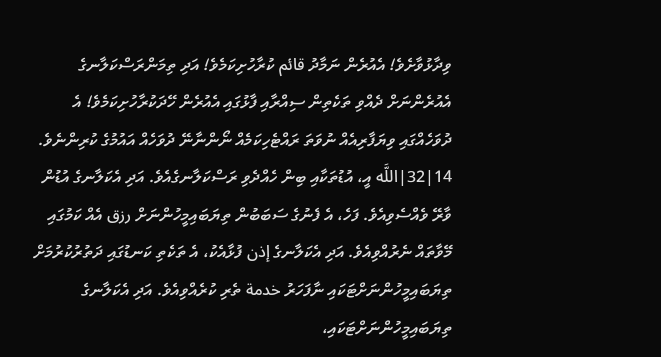ވިދާޅުވާށެވެ! އެއުރެން ނަމާދު قائم ކުރާހުށިކަމެވެ! އަދި ތިމަންރަސްކަލާނގެ އެއުރެންނަށް ދެއްވި ތަކެތިން ސިއްރާއި ފާޅުގައި އެއުރެން ހޭދަކުރާހުށިކަމެވެ! އެ ދުވަހެއްގައި ވިޔަފާރިއެއް ނުވަތަ ރައްޓެހިކަމެއް ނޯންނާނޭ ދުވަހެއް އައުމުގެ ކުރިންނެވެ. 14|32|اللَّه އީ، އުޑުތަކާއި ބިން ހެއްދެވި ރަސްކަލާނގެއެވެ. އަދި އެކަލާނގެ އުޑުން ވާރޭ ވެއްސެވިއެވެ. ފަހެ، އެ ފެނުގެ ސަބަބުން ތިޔަބައިމީހުންނަށް رزق އެއް ކަމުގައި މޭވާތައް ނެރުއްވިއެވެ. އަދި އެކަލާނގެ إذن ފުޅާއެކު، އެ ތަކެތި ކަނޑުގައި ދަތުރުކުރުމަށް ތިޔަބައިމީހުންނަށްޓަކައި ނާފަހަރު خدمة ތެރި ކުރެއްވިއެވެ. އަދި އެކަލާނގެ ތިޔަބައިމީހުންނަށްޓަކައި،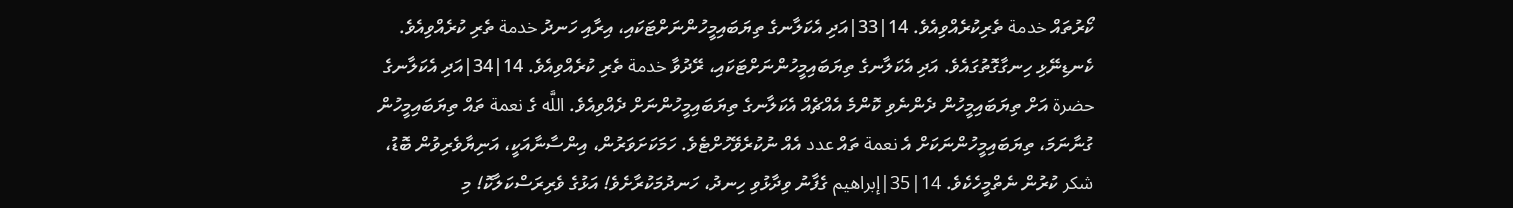ކޯރުތައް خدمة ތެރިކުރެއްވިއެވެ. 14|33|އަދި އެކަލާނގެ ތިޔަބައިމީހުންނަށްޓަކައި، އިރާއި ހަނދު خدمة ތެރި ކުރެއްވިއެވެ. ކެނޑިނޭޅި ހިނގާގޮތުގައެވެ. އަދި އެކަލާނގެ ތިޔަބައިމީހުންނަށްޓަކައި، ރޭދުވާ خدمة ތެރި ކުރެއްވިއެވެ. 14|34|އަދި އެކަލާނގެ حضرة އަށް ތިޔަބައިމީހުން ދެންނެވި ކޮންމެ އެއްޗެއް އެކަލާނގެ ތިޔަބައިމީހުންނަށް ދެއްވިއެވެ. اللَّه ގެ نعمة ތައް ތިޔަބައިމީހުން ގުނާނަމަ، ތިޔަބައިމީހުންނަކަށް އެ نعمة ތައް عدد އެއް ނުކުރެވޭހުށްޓެވެ. ހަމަކަށަވަރުން، އިންސާނާއަކީ، އަނިޔާވެރިވުން ބޮޑު، شكر ކުރުން ނެތްމީހެކެވެ. 14|35|إبراهيم ގެފާނު ވިދާޅުވި ހިނދު، ހަނދުމަކުރާށެވެ! އަޅުގެ ވެރިރަސްކަލާކޮ! މި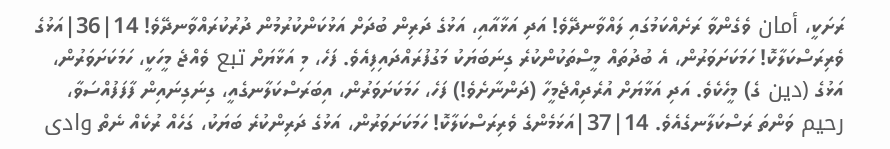ރަށަކީ، أمان ވެގެންވާ ރަށެއްކަމުގައި ލައްވާނދޭވެ! އަދި އަޅާއާއި، އަޅުގެ ދަރިން ބުދަށް އަޅުކަންކުރުމުން ދުރުކުރައްވާނދޭވެ! 14|36|އަޅުގެ ވެރިރަސްކަލާކޮ! ހަމަކަށަވަރުން، އެ ބުދުތައް މީސްތަކުންކުރެ ގިނަބަޔަކު މަގުފުރައްދައިފިއެވެ. ފަހެ، މި އަޅާޔަށް تبع ވެއްޖެ މީހަކީ، ހަމަކަށަވަރުން، އަޅުގެ (دين ގެ) މީހެކެވެ. އަދި އަޅާޔަށް އުރެދިއްޖެމީހާ (ދަންނާށެވެ!) ފަހެ، ހަމަކަށަވަރުން، އިބަރަސްކަލާނގެއީ، ގިނަގިނައިން ފާފަފުއްސަވާ، رحيم ވަންތަ ރަސްކަލާނގެއެވެ. 14|37|އަޅަމެންގެ ވެރިރަސްކަލާކޮ! ހަމަކަށަވަރުން، އަޅުގެ ދަރިންކުރެ ބަޔަކު، ގަހެއް ރުކެއް ނެތް وادى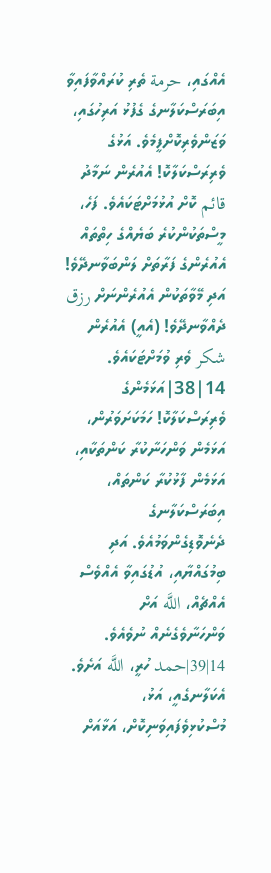އެއްގައި، حرمة ތެރި ކުރައްވާފައިވާ އިބަރަސްކަލާނގެ ގެފުޅު އަރިހުގައި، ވަޒަންވެރިކޮށްފީމެވެ. އަޅުގެ ވެރިރަސްކަލާކޮ! އެއުރެން ނަމާދު قائم ކޮށް އުޅުމަށްޓަކައެވެ. ފަހެ، މީސްތަކުންކުރެ ބަޔެއްގެ ހިތްތައް އެއުރެންގެ ފަރާތަށް ލަންބަވާނދޭވެ! އަދި މޭވާތަކުން އެއުރެންނަށް رزق ދެއްވާނދޭވެ! (އެއީ) އެއުރެން شكر ވެރި ވުމަށްޓަކައެވެ. 14|38|އަޅަމެންގެ ވެރިރަސްކަލާކޮ! ހަމަކަށަވަރުން، އަޅަމެން ވަންހަނާކުރާ ކަންތަކާއި، އަޅަމެން ފާޅުކުރާ ކަންތައް، އިބަރަސްކަލާނގެ ދެނެވޮޑިގެންވަމުއެވެ. އަދި ބިމުގައްޔާއި، އުޑުގައިވާ އެއްވެސް އެއްޗެއް، اللَّه އަށް ވަންހަނާވެގެނެއް ނުވެއެވެ. 14|39|حمد ހުރީ، اللَّه އަށެވެ. އެކަލާނގެއީ، އަޅު، މުސްކުޅިވެފައިވަނިކޮށް، އަޅާއަށް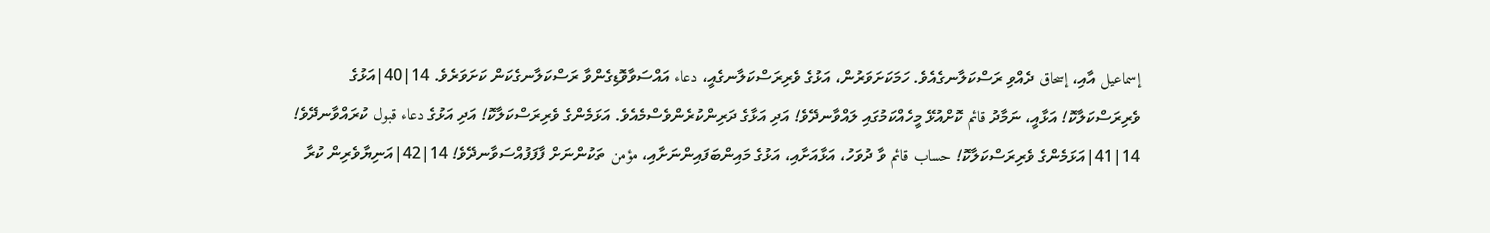إسماعيل އާއި، إسحاق ދެއްވި ރަސްކަލާނގެއެވެ. ހަމަކަށަވަރުން، އަޅުގެ ވެރިރަސްކަލާނގެއީ، دعاء އައްސަވާވޮޑިގެންވާ ރަސްކަލާނގެކަން ކަށަވަރެވެ. 14|40|އަޅުގެ ވެރިރަސްކަލާކޮ! އަޅާއީ، ނަމާދު قائم ކޮށްއުޅޭ މީހެއްކަމުގައި ލައްވާނދޭވެ! އަދި އަޅާގެ ދަރިންކުރެންވެސްމެއެވެ. އަޅަމެންގެ ވެރިރަސްކަލާކޮ! އަދި އަޅުގެ دعاء قبول ކުރައްވާނދޭވެ! 14|41|އަޅަމެންގެ ވެރިރަސްކަލާކޮ! حساب قائم ވާ ދުވަހު، އަޅާއަށާއި، އަޅުގެ މައިންބަފައިންނަށާއި، مؤمن ތަކުންނަށް ފާފަފުއްސަވާނދޭވެ! 14|42|އަނިޔާވެރިން ކުރާ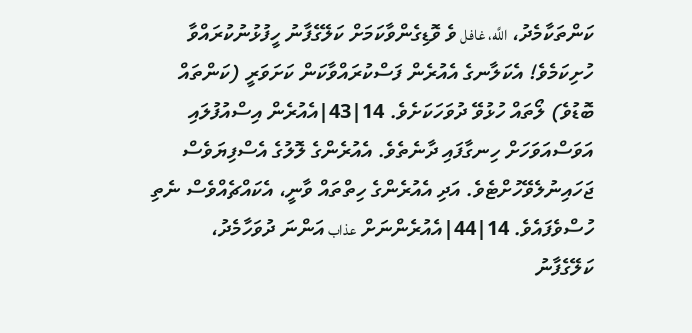ކަންތަކާމެދު، اللَّه، غافل ވެ ވޮޑިގެންވާކަމަށް ކަލޭގެފާނު ހީފުޅުނުކުރައްވާ ހުށިކަމެވެ! އެކަލާނގެ އެއުރެން ފަސްކުރައްވާކަން ކަށަވަރީ (ކަންތައް ބޮޑުވެ) ލޯތައް ހުޅުވޭ ދުވަހަކަށެވެ. 14|43|އެއުރެން އިސްއުފުލައި އަވަސްއަވަހަށް ހިނގާފައި ދާނެތެވެ. އެއުރެންގެ ލޮލުގެ އެސްފިޔަވެސް ޖަހައިނުލެވޭހުށްޓެވެ. އަދި އެއުރެންގެ ހިތްތައް ވާނީ، އެކައްޗެއްވެސް ނެތި ހުސްވެފައެވެ. 14|44|އެއުރެންނަށް عذاب އަންނަ ދުވަހާމެދު، ކަލޭގެފާނު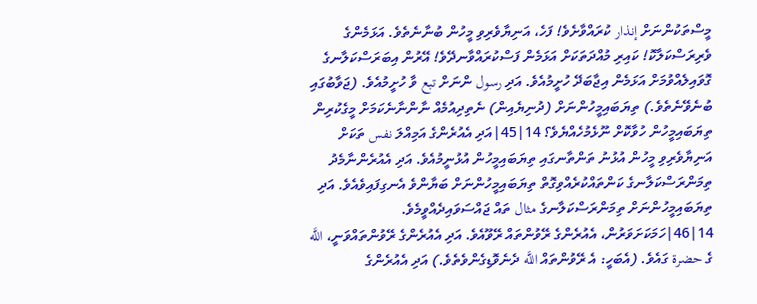މީސްތަކުންނަށް إنذار ކުރައްވާށެވެ! ފަހެ، އަނިޔާވެރިވި މީހުން ބުނާނެތެވެ. އަޅަމެންގެ ވެރިރަސްކަލާކޮ! ކައިރި މުއްދަތަކަށް އަޅަމެން ފަސްކުރައްވާނދޭވެ! އޭރުން އިބަރަސްކަލާނގެ ގޮވައިލެއްވުމަށް އަޅަމެން އިޖާބަދޭ ހުށީމުއެވެ. އަދި رسول ންނަށް تبع ވާ ހުށީމުއެވެ. (ޖަވާބުގައި ބުނެވޭނެތެވެ.) ތިޔަބައިމީހުންނަށް (ދުނިޔެއިން) ނެތިދިއުމެއް ނާންނާނެކަމަށް މީގެކުރިން ތިޔަބައިމީހުން ހުވާކޮށް ނޫޅެމުހެއްޔެވެ؟ 14|45|އަދި އެއުރެންގެ އަމިއްލަ نفس ތަކަށް އަނިޔާވެރިވި މީހުން އުޅުނު ތަންތާނގައި ތިޔަބައިމީހުން އުޅުނީމުއެވެ. އަދި އެއުރެންނާމެދު ތިމަންރަސްކަލާނގެ ކަންތައްކުރެއްވިގޮތް ތިޔަބައިމީހުންނަށް ބަޔާންވެ އެނގިފައިވެއެވެ. އަދި ތިޔަބައިމީހުންނަށް ތިމަންރަސްކަލާނގެ مثال ތައް ޖައްސަވައިދެއްވީމެވެ. 14|46|ހަމަކަށަވަރުން، އެއުރެންގެ ރޭވުންތައް ރޭވޫއެވެ. އަދި އެއުރެންގެ ރޭވުންތައްވަނީ، اللَّه ގެ حضرة ގައެވެ. (އެބަހީ: އެ ރޭވުންތައް اللَّه ދެނެވޮޑިގެންވެތެވެ.) އަދި އެއުރެންގެ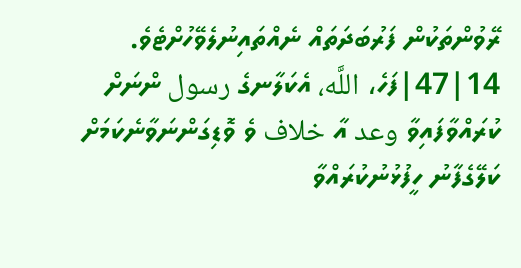ރޭވުންތަކުން ފަރުބަދަތައް ނެއްތައިނުލެވޭހުށްޓެވެ. 14|47|ފަހެ، اللَّه، އެކަލާނގެ رسول ންނަށް ކުރައްވާފައިވާ وعد އާ خلاف ވެ ވޮޑިގަންނަވާނެކަމަށް ކަލޭގެފާނު ހީފުޅުނުކުރައްވާ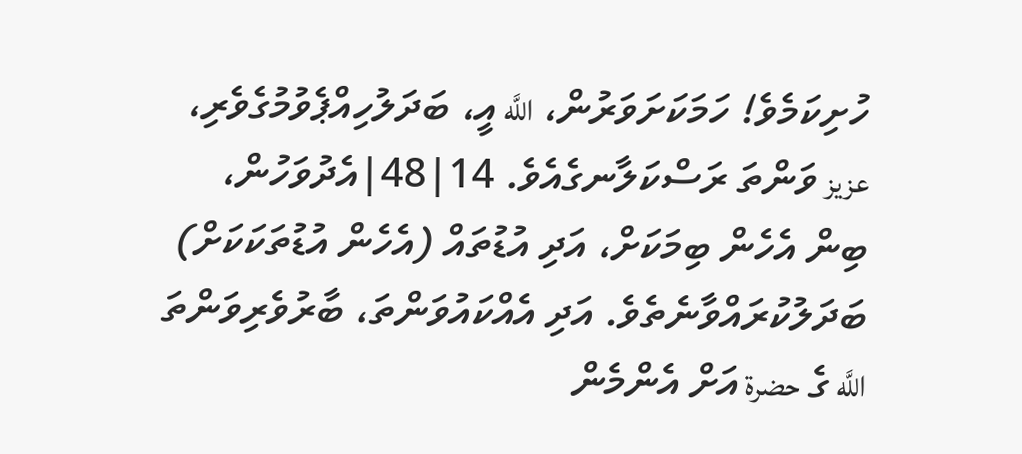ހުށިކަމެވެ! ހަމަކަށަވަރުން، اللَّه އީ، ބަދަލުހިއްޕެވުމުގެވެރި، عزيز ވަންތަ ރަސްކަލާނގެއެވެ. 14|48|އެދުވަހުން، ބިން އެހެން ބިމަކަށް، އަދި އުޑުތައް (އެހެން އުޑުތަކަކަށް) ބަދަލުކުރައްވާނެތެވެ. އަދި އެއްކައުވަންތަ، ބާރުވެރިވަންތަ اللَّه ގެ حضرة އަށް އެންމެން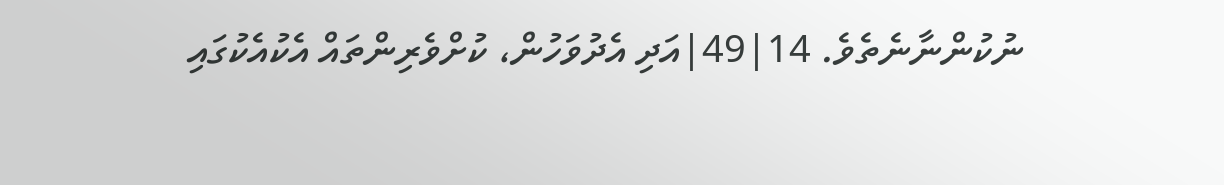ނުކުންނާނެތެވެ. 14|49|އަދި އެދުވަހުން، ކުށްވެރިންތައް އެކުއެކުގައި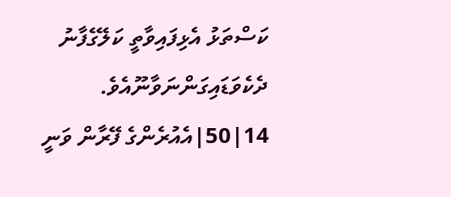ކަސްތަޅު އެޅިފައިވާތީ ކަލޭގެފާނު ދެކެވަޑައިގަންނަވާނޫއެވެ. 14|50|އެއުރެންގެ ފޭރާން ވަނީ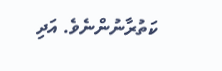ކަތުރާނުންނެވެ. އަދި